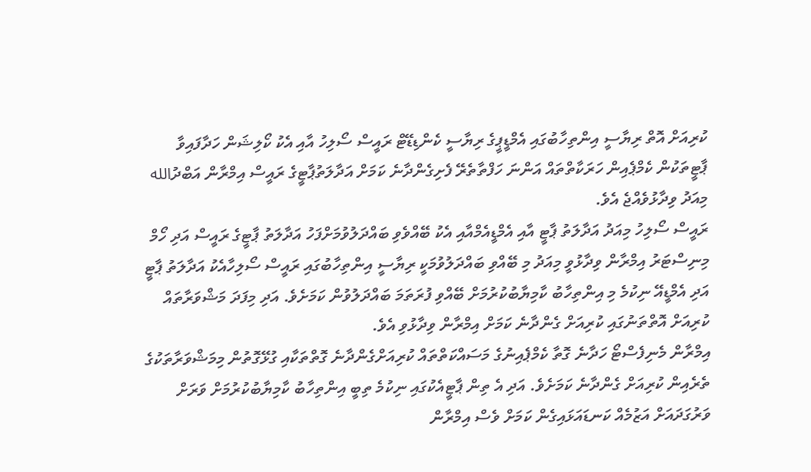ކުރިއަށް އޮތް ރިޔާސީ އިންތިހާބުގައި އެމްޑީޕީގެ ރިޔާސީ ކެންޑިޑޭޓް ރައީސް ސޯލިހު އާއި އެކު ކޯލިޝަން ހަދާފައިވާ ޕާޓީތަކުން ކެމްޕެއިން ހަރަކާތްތައް އަންނަ ހަފްތާތެރޭ ފެށިގެންދާނެ ކަމަށް އަދާލަތުޕާޓީގެ ރައީސް އިމްރާން އަބްދުالله މިއަދު ވިދާޅުވެއްޖެ އެވެ.
ރައީސް ސޯލިހު މިއަދު އަދާލަތު ޕާޓީ އާއި އެމްޑީއެމްއާއި އެކު ބޭއްވެވި ބައްދަލުވުމަށްފަހު އަދާލަތު ޕާޓީގެ ރައީސް އަދި ހޯމް މިނިސްޓަރު އިމްރާން ވިދާޅުވީ މިއަދު މި ބޭއްވި ބައްދަލުވުމަކީ ރިޔާސީ އިންތިހާބުގައި ރައީސް ސޯލިހާއެކު އަދާލަތު ޕާޓީ އަދި އެމްޑީއޭ ނިކުމެ މި އިންތިހާބު ކާމިޔާބުކުރުމަށް ބޭއްވި ފުރަތަމަ ބައްދަލުވުން ކަމަށެވެ. އަދި މިފަދަ މަޝްވަރާތައް ކުރިއަށް އޮތްތަނުގައި ކުރިއަށް ގެންދާނެ ކަމަށް އިމްރާން ވިދާޅުވި އެވެ.
އިމްރާން މެނިފެސްޓޯ ހަދާނެ ގޮތާ ކެމްޕެއިނުގެ މަސައްކަތްތައް ކުރިއަށްގެންދާނެ ގޮތްތަކާއި ގުޅޭގޮތުން މިމަޝްވަރާތަކުގެ ތެރެއިން ކުރިއަށް ގެންދާނެ ކަމަށެވެ. އަދި އެ ތިން ޕާޓީއެކުގައި ނިކުމެ ތިބީ އިންތިހާބު ކާމިޔާބުކުރުމަށް ވަރަށް ވަރުގަދައަށް އަޒުމެއް ކަނޑައަޅައިގެން ކަމަށް ވެސް އިމްރާން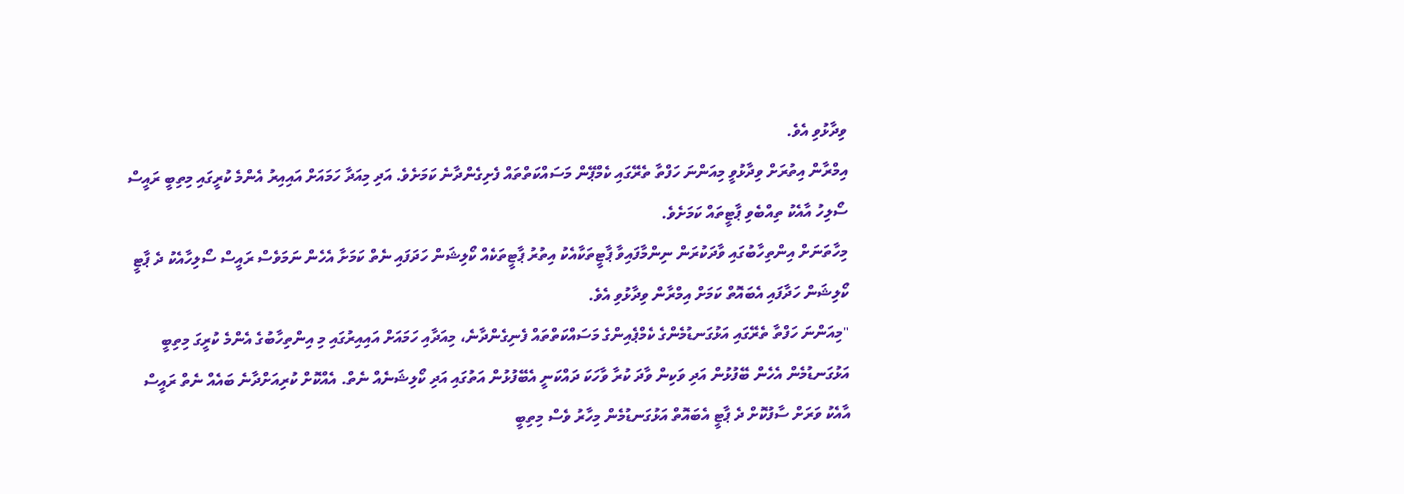ވިދާޅުވި އެވެ.
އިމްރާން އިތުރަށް ވިދާޅުވީ މިއަންނަ ހަފްތާ ތެރޭގައި ކެމްޕޭން މަސައްކަތްތައް ފެށިގެންދާނެ ކަމަށެވެ. އަދި މިއަދާ ހަމައަށް އައިއިރު އެންމެ ކުރީގައި މިތިބީ ރައީސް ސޯލިހު އާއެކު ތިއްބެވި ޕާޓީތައް ކަމަށެވެ.
މިހާތަނަށް އިންތިހާބުގައި ވާދަކުރަން ނިންމާފައިވާ ޕާޓީތަކާއެކު އިތުރު ޕާޓީތަކެއް ކޯލިޝަން ހަދަފައި ނެތް ކަމަށާ އެހެން ނަމަވެސް ރައީސް ސޯލިހާއެކު ދެ ޕާޓީ ކޯލިޝަން ހަދާފައި އެބައޮތް ކަމަށް އިމްރާން ވިދާޅުވި އެވެ.
"މިއަންނަ ހަފްތާ ތެރޭގައި އަޅުގަނޑުމެންގެ ކެމްޕެއިންގެ މަސައްކަތްތައް ފެނިގެންދާނެ، މިއަދާއި ހަމައަށް އައިއިރުގައި މި އިންތިހާބުގެ އެންމެ ކުރީގަ މިތިބީ އަޅުގަނޑުމެން އެހެން ބޭފުޅުން އަދި ވަކިން ވާދަ ކުރާ ވާހަކަ ދައްކަނީ އެބޭފުޅުން އަތުގައި އަދި ކޯލިޝަނެއް ނެތް. އެއްކޮށް ކުރިއަށްދާނެ ބައެއް ނެތް ރައީސް އާއެކު ވަރަށް ސާފުކޮށް ދެ ޕާޓީ އެބައޮތް އަޅުގަނޑުމެން މިހާރު ވެސް މިތިބީ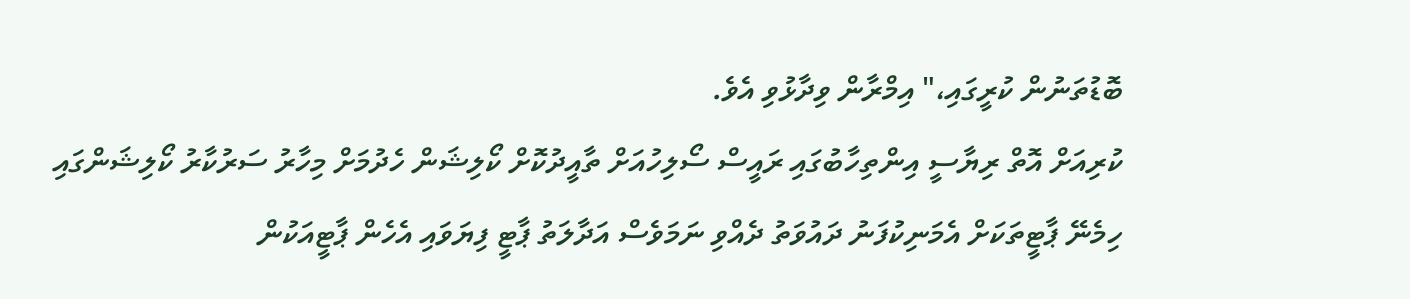ބޮޑުތަނުން ކުރީގައި،" އިމްރާން ވިދާޅުވި އެވެ.
ކުރިއަށް އޮތް ރިޔާސީ އިންތިހާބުގައި ރައީސް ސޯލިހުއަށް ތާއީދުކޮށް ކޯލިޝަން ހެދުމަށް މިހާރު ސަރުކާރު ކޯލިޝަންގައި ހިމެނޭ ޕާޓީތަކަށް އެމަނިކުފަނު ދައުވަތު ދެއްވި ނަމަވެސް އަދާލަތު ޕާޓީ ފިޔަވައި އެހެން ޕާޓީއަކުން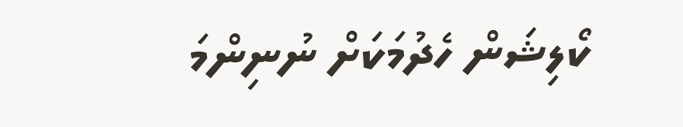ކޯލިޝަން ހެދުމަކަށް ނުނިންމަ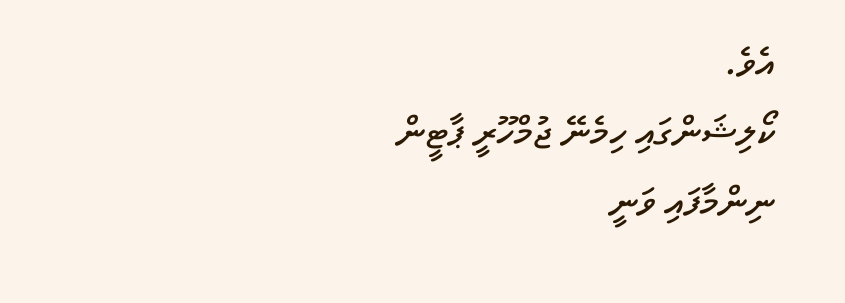އެވެ.
ކޯލިޝަންގައި ހިމެނޭ ޖުމްހޫރީ ޕާޓީން ނިންމާފައި ވަނީ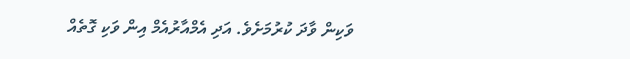ވަކިން ވާދަ ކުރުމަށެވެ. އަދި އެމްއާރުއެމް އިން ވަކި ގޮތެއް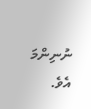ނުނިންމަ އެވެ.